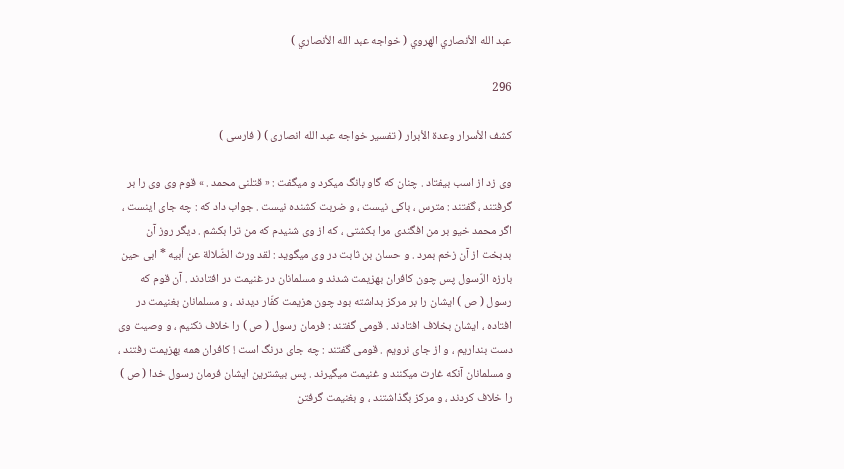عبد الله الأنصاري الهروي ( خواجه عبد الله الأنصاري )

296

كشف الأسرار وعدة الأبرار ( تفسير خواجه عبد الله انصارى ) ( فارسى )

وى زد از اسب بيفتاد . چنان كه گاو بانگ ميكرد و ميگفت : « قتلنى محمد . » قوم وى وى را بر گرفتند ، گفتند : مترس ، باكى نيست ، و ضربت كشنده نيست . جواب داد كه : چه جاى اينست ، اگر محمد خيو بر من افگندى مرا بكشتى ، كه از وى شنيدم كه من ترا بكشم . ديگر روز آن بدبخت از آن زخم بمرد . و حسان بن ثابت در وى ميگويد : لقد ورث الضّلالة عن أبيه * ابى حين بارزه الرّسول پس چون كافران بهزيمت شدند و مسلمانان در غنيمت در افتادند . آن قوم كه رسول ( ص ) ايشان را بر مركز بداشته بود چون هزيمت كفّار ديدند ، و مسلمانان بغنيمت در افتاده ، ايشان بخلاف افتادند . قومى گفتند : فرمان رسول ( ص ) را خلاف نكنيم ، و وصيت وى دست بنداريم ، و از جاى نرويم . قومى گفتند : چه جاى درنگ است ! كافران همه بهزيمت رفتند ، و مسلمانان آنكه غارت ميكنند و غنيمت ميگيرند . پس بيشترين ايشان فرمان رسول خدا ( ص ) را خلاف كردند ، و مركز بگذاشتند ، و بغنيمت گرفتن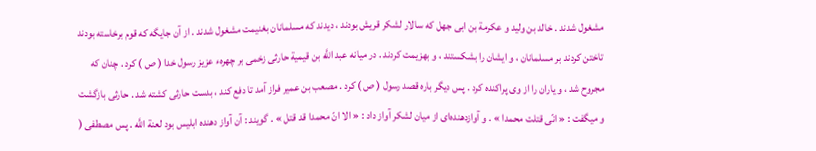مشغول شدند . خالد بن وليد و عكرمة بن ابى جهل كه سالار لشكر قريش بودند ، ديدند كه مسلمانان بغنيمت مشغول شدند . از آن جايگه كه قوم برخاسته بودند تاختن كردند بر مسلمانان ، و ايشان را بشكستند ، و بهزيمت كردند . در ميانه عبد اللَّه بن قيمية حارثى زخمى بر چهرهء عزيز رسول خدا ( ص ) كرد . چنان كه مجروح شد ، و ياران را از وى پراكنده كرد . پس ديگر باره قصد رسول ( ص ) كرد . مصعب بن عمير فراز آمد تا دفع كند ، بدست حارثى كشته شد . حارثى بازگشت و ميگفت : « انّى قتلت محمدا » . و آوازدهنده‌اى از ميان لشكر آواز داد : « الا انّ محمدا قد قتل » . گويند : آن آواز دهنده ابليس بود لعنة اللَّه . پس مصطفى (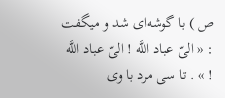ص ) با گوشه‌اى شد و ميگفت : « الىّ عباد اللَّه ! الىّ عباد اللَّه ! » . تا سى مرد با وى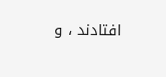افتادند ، و